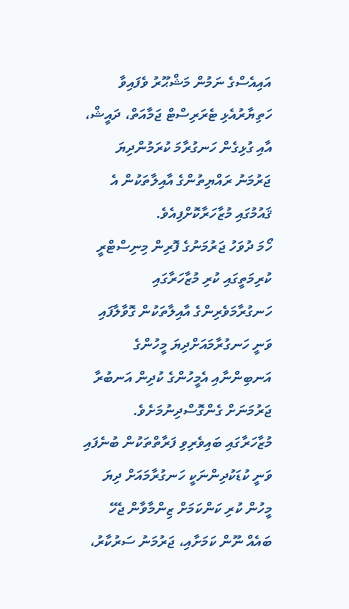އައިއެސްގެ ނަމުން މަޝްޙޫރު ވެފައިވާ ހަތިޔާރުއެޅި ޓެރަރިސްޓް ޖަމާއަތް، ދައީޝް، އާއި ގުޅިގެން ހަނގުރާމަ ކުރަމުންދިޔަ ޖަރުމަނު ރައްޔިތުންގެ އާއިލާތަކުން އެ ޤައުމުގައި މުޒާހަރާކޮށްފިއެވެ.
ހޯމަ ދުވަހު ޖަރުމަނުގެ ފޮރިން މިނިސްޓްރީ ކުރިމަތީގައި ކުރި މުޒާހަރާގައި ހަނގުރާމަވެރިންގެ އާއިލާތަކުން ގޮވާލާފައި ވަނީ ހަނގުރާމައަށްދިޔަ މީހުންގެ އަނބިންނާއި އެމީހުންގެ ކުދިން އަނބުރާ ޖަރުމަނަށް ގެންގޮސްދިނުމަށެވެ.
މުޒާހަރާގައި ބައިވެރިވި ފަރާތްތަކުން ބުނެފައި ވަނީ ކުޑަކުދިންނަކީ ހަނގުރާމައަށް ދިޔަ މީހުން ކުރި ކަންކަމަށް ޒިންމާވާން ޖެހޭ ބައެއް ނޫން ކަމަށާއި، ޖަރުމަނު ސަރުކާރު،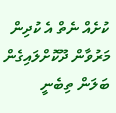ކުށެއް ނެތް އެ ކުދިން މަރުވާން ދޫކޮށްލައިގެން ބަލަން ތިބެނީ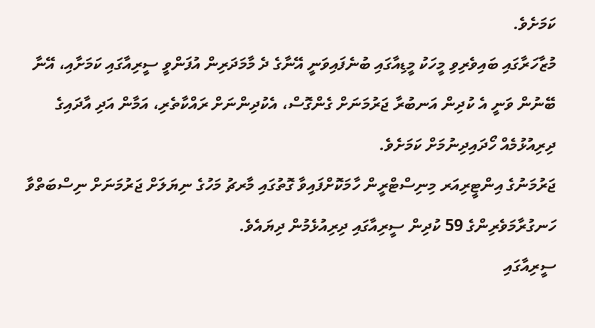ކަމަށެވެ.
މުޒާހަރާގައި ބައިވެރިވި މީހަކު މީޑިއާގައި ބުނެފައިވަނީ އޭނާގެ ދެ މާމަދަރިން އުފަންވީ ސީރިއާގައި ކަމަށާއި، އޭނާ ބޭނުން ވަނީ އެ ކުދިން އަނބުރާ ޖަރުމަނަށް ގެންގޮސް، އެކުދިންނަށް ރައްކާތެރި، އަމާން އަދި އާދައިގެ ދިރިއުޅުމެއް ހޯދައިދިނުމަށް ކަމަށެވެ.
ޖަރުމަނުގެ އިންޓީރިއަރ މިނިސްޓްރީން ހާމަކޮށްފައިވާ ގޮތުގައި މާރޗު މަހުގެ ނިޔަލަށް ޖަރުމަނަށް ނިސްބަތްވާ ހަނގުރާމަވެރިންގެ 59 ކުދިން ސީރިއާގައި ދިރިއުޅެމުން ދިޔައެވެ.
ސީރިއާގައި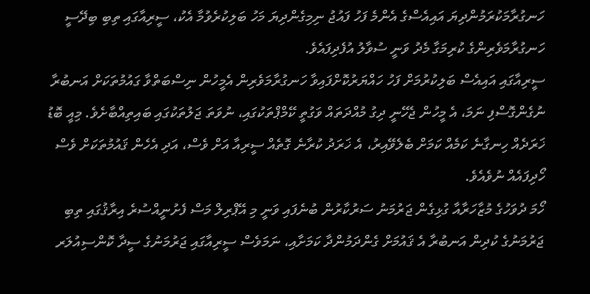ހަނގުރާމަކުރަމުންދިޔަ އައިއެސްގެ އެންމެ ފަހު ފައުޖު ނިމިގެންދިޔަ މަހު ބަލިކުރެވުމާ އެކު، ސީރިއާގައި ތިބި ބިދޭސީ ހަނގުރާމަވެރިންގެ ކުރިމަގާ މެދު ވަނީ ސުވާލު އުފެދިފައެވެ.
ސީރިއާގައި އައިއެސް ބަލިކުރުމަށް ފަހު ހައްޔަރުކޮށްފައިވާ ހަނގުރާމަވެރިން އެމީހުން ނިސްބަތްވާ ގައުމުތަކަށް އަނބުރާ ނުގެންގޮސްފި ނަމަ، އެ މީހުން ޖެހޭނީ ދިގު މުއްދަތައް ވަގުތީ ކޭމްޕްތަކުގައި، ނުވަތަ ޖަލުތަކުގައި ބައިތިއްބާށެވެ. މިއީ ބޮޑު ޚަރަދެއް ހިނގާނެ ކަމެއް ކަމަށް ބެލެވޭއިރު، އެ ޚަރަދު ކުރާނެ ގޮތެއް ސީރިއާ އަށް ވެސް، އަދި އެހެން ޤައުމުތަކަށް ވެސް ހޯދިފައެއް ނުވެއެވެ.
ހޯމަ ދުވަހުގެ މުޒާހަރާއާ ގުޅިގެން ޖަރުމަނު ސަރުކާރުން ބުނެފައި ވަނީ މި އޭޕްރިލް މަސް ފެށުނީއްސުރެ އިރާޤުގައި ތިބި ޖަރުމަނުގެ ކުދިން އަނބުރާ އެ ޤައުމަށް ގެންދަމުންދާ ކަމަށާއި، ނަމަވެސް ސީރިއާގައި ޖަރުމަނުގެ ސީދާ ކޮންސިއުލަރ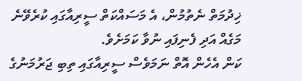ޚިދުމަތް ނެތުމުން، އެ މަސައްކަތް ސީރިއާގައި ކުރެވޭނެ މަގެއް އަދި ފެނިފައި ނުވާ ކަމަށެވެ.
ކަން އެހެން އޮތް ނަމަވެސް ސީރިއާގައި ތިބި ޖަރުމަނުގެ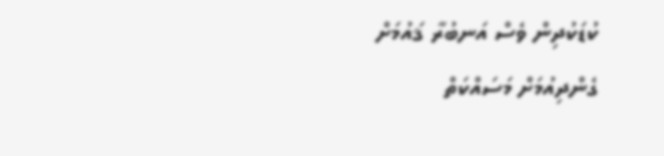ކުޑަކުދިން ވެސް އަނބުރާ ޤައުމަށް ގެންދިއުމަށް މަސައްކަތް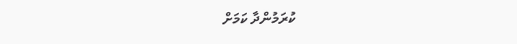ކުރަމުންދާ ކަމަށް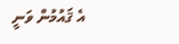އެ ޤައުމުން ވަނީ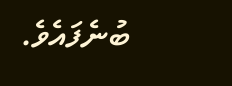ބުނެފައެވެ.